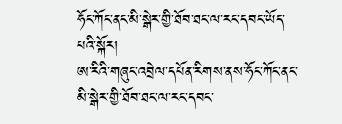ཧོང་ཀོང་ནང་མི་སྒེར་གྱི་ཐོབ་ཐང་ལ་རང་དབང་ཡོད་པའི་སྐོར།
ཨ་རིའི་གཞུང་འབྲེལ་དཔོན་རིགས་ནས་ཧོང་ཀོང་ནང་མི་སྒེར་གྱི་ཐོབ་ཐང་ལ་རང་དབང་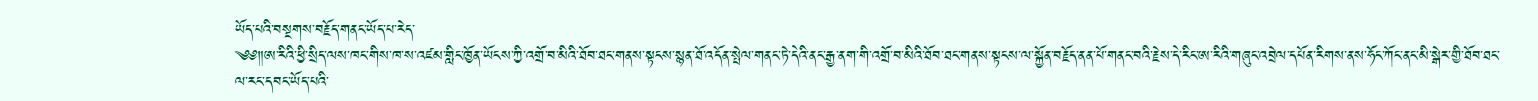ཡོད་པའི་བསྔགས་བརྗོད་གནང་ཡོད་པ་རེད་
༄༅༎ཨ་རིའི་ཕྱི་སྲིད་ལས་ཁང་གིས་ཁ་ས་འཛམ་གླིང་ཁྱོན་ཡོངས་ཀྱི་འགྲོ་བ་མིའི་ཐོབ་ཐང་གནས་སྟངས་སྙན་ཐོ་འདོན་སྤེལ་གནང་ཏེ་དེའི་ནང་རྒྱ་ནག་གི་འགྲོ་བ་མིའི་ཐོབ་ཐང་གནས་སྟངས་ལ་སྐྱོན་བརྗོད་ནན་པོ་གནང་བའི་རྗེས་དེ་རིང་ཨ་རིའི་གཞུང་འབྲེལ་དཔོན་རིགས་ནས་ཧོང་ཀོང་ནང་མི་སྒེར་གྱི་ཐོབ་ཐང་ལ་རང་དབང་ཡོད་པའི་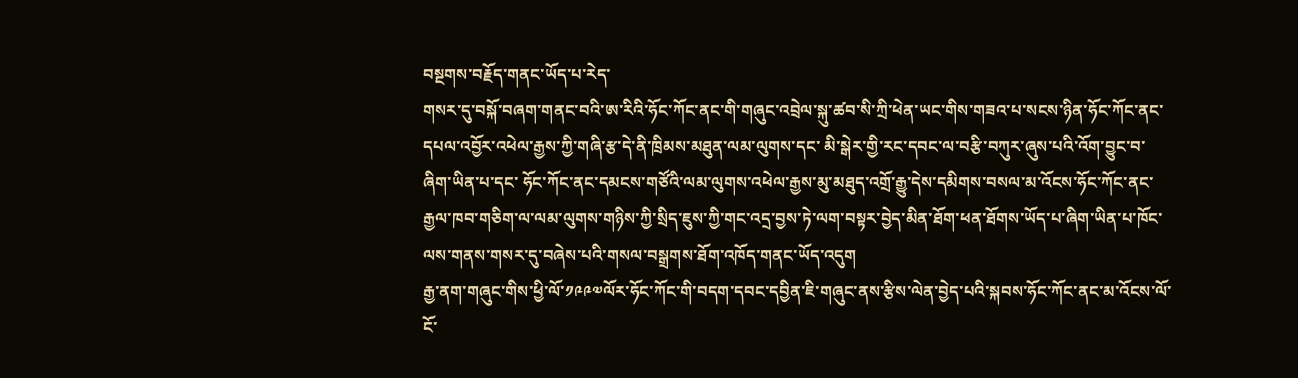བསྔགས་བརྗོད་གནང་ཡོད་པ་རེད་
གསར་དུ་བསྐོ་བཞག་གནང་བའི་ཨ་རིའི་ཧོང་ཀོང་ནང་གི་གཞུང་འབྲེལ་སྐུ་ཚབ་སི་ཀྲི་ཕེན་ཡང་གིས་གཟའ་པ་སངས་ཉིན་ཧོང་ཀོང་ནང་དཔལ་འབྱོར་འཕེལ་རྒྱས་ཀྱི་གཞི་རྩ་དེ་ནི་ཁྲིམས་མཐུན་ལམ་ལུགས་དང་ མི་སྒེར་གྱི་རང་དབང་ལ་བརྩི་བཀུར་ཞུས་པའི་འོག་བྱུང་བ་ཞིག་ཡིན་པ་དང་ ཧོང་ཀོང་ནང་དམངས་གཙོའི་ལམ་ལུགས་འཕེལ་རྒྱས་མུ་མཐུད་འགྲོ་རྒྱུ་དེས་དམིགས་བསལ་མ་འོངས་ཧོང་ཀོང་ནང་རྒྱལ་ཁབ་གཅིག་ལ་ལམ་ལུགས་གཉིས་ཀྱི་སྲིད་ཇུས་ཀྱི་གང་འདྲ་བྱས་ཏེ་ལག་བསྟར་བྱེད་མིན་ཐོག་ཕན་ཐོགས་ཡོད་པ་ཞིག་ཡིན་པ་ཁོང་ལས་གནས་གསར་དུ་བཞེས་པའི་གསལ་བསྒྲགས་ཐོག་འཁོད་གནང་ཡོད་འདུག
རྒྱ་ནག་གཞུང་གིས་ཕྱི་ལོ་༡༩༩༧ལོར་ཧོང་ཀོང་གི་བདག་དབང་དབྱིན་ཇི་གཞུང་ནས་རྩིས་ལེན་བྱེད་པའི་སྐབས་ཧོང་ཀོང་ནང་མ་འོངས་ལོ་ངོ་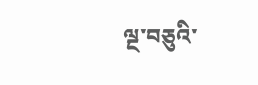ལྔ་བཅུའི་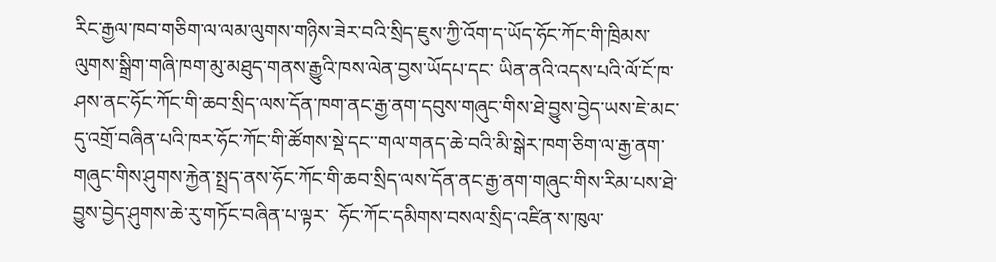རིང་རྒྱལ་ཁབ་གཅིག་ལ་ལམ་ལུགས་གཉིས་ཟེར་བའི་སྲིད་ཇུས་ཀྱི་འོག་ད་ཡོད་ཧོང་ཀོང་གི་ཁྲིམས་ལུགས་སྒྲིག་གཞི་ཁག་མུ་མཐུད་གནས་རྒྱུའི་ཁས་ལེན་བྱས་ཡོདཔ་དང་ ཡིན་ནའི་འདས་པའི་ལོ་ངོ་ཁ་ཤས་ནང་ཧོང་ཀོང་གི་ཆབ་སྲིད་ལས་དོན་ཁག་ནང་རྒྱ་ནག་དབུས་གཞུང་གིས་ཐེ་བྱུས་བྱེད་ཡས་ཇེ་མང་དུ་འགྲོ་བཞིན་པའི་ཁར་ཧོང་ཀོང་གི་ཚོགས་སྡེ་དང་་གལ་གནད་ཆེ་བའི་མི་སྒེར་ཁག་ཅིག་ལ་རྒྱ་ནག་གཞུང་གིས་ཤུགས་རྐྱེན་སྤྲད་ནས་ཧོང་ཀོང་གི་ཆབ་སྲིད་ལས་དོན་ནང་རྒྱ་ནག་གཞུང་གིས་རིམ་པས་ཐེ་བྱུས་བྱེད་ཤུགས་ཆེ་རུ་གཏོང་བཞིན་པ་ལྟར་  ཧོང་ཀོང་དམིགས་བསལ་སྲིད་འཛིན་ས་ཁུལ་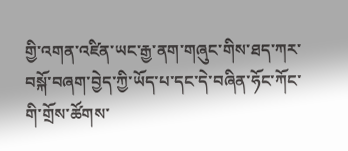གྱི་འགན་འཛིན་ཡང་རྒྱ་ནག་གཞུང་གིས་ཐད་ཀར་བསྐོ་བཞག་བྱེད་ཀྱི་ཡོད་པ་དང་དེ་བཞིན་ཧོང་ཀོང་གི་གྲོས་ཚོགས་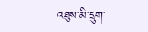འཐུས་མི་དྲུག་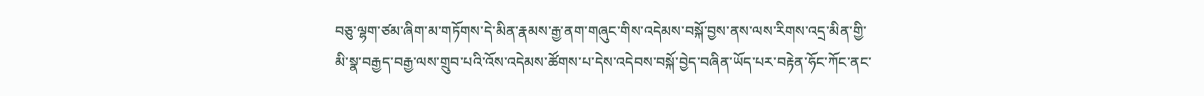བཅུ་ལྷག་ཙམ་ཞིག་མ་གཏོགས་དེ་མིན་རྣམས་རྒྱ་ནག་གཞུང་གིས་འདེམས་བསྐོ་བྱས་ནས་ལས་རིགས་འདྲ་མིན་གྱི་མི་སྣ་བརྒྱད་བརྒྱ་ལས་གྲུབ་པའི་འོས་འདེམས་ཚོགས་པ་དེས་འདེབས་བསྐོ་བྱེད་བཞིན་ཡོད་པར་བརྟེན་ཧོང་ཀོང་ནང་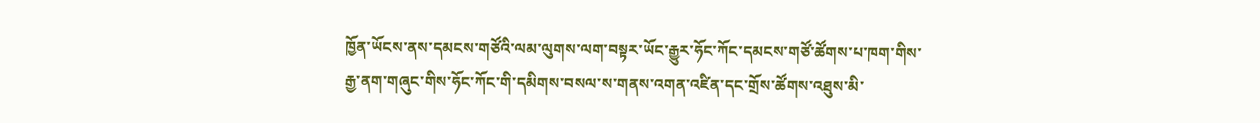ཁྱོན་ཡོངས་ནས་དམངས་གཙོའི་ལམ་ལུགས་ལག་བསྟར་ཡོང་རྒྱུར་ཧོང་ཀོང་དམངས་གཙོ་ཚོགས་པ་ཁག་གིས་རྒྱ་ནག་གཞུང་གིས་ཧོང་ཀོང་གི་དམིགས་བསལ་ས་གནས་འགན་འཛིན་དང་གྲོས་ཚོགས་འཐུས་མི་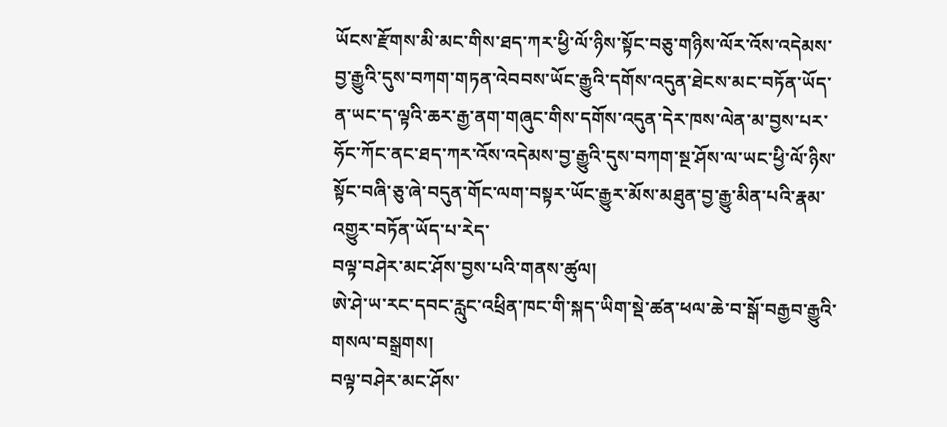ཡོངས་རྫོགས་མི་མང་གིས་ཐད་ཀར་ཕྱི་ལོ་ཉིས་སྟོང་བཅུ་གཉིས་ལོར་འོས་འདེམས་བྱ་རྒྱུའི་དུས་བཀག་གཏན་འེབབས་ཡོང་རྒྱུའི་དགོས་འདུན་ཐེངས་མང་བཏོན་ཡོད་ན་ཡང་ད་ལྟའི་ཆར་རྒྱ་ནག་གཞུང་གིས་དགོས་འདུན་དེར་ཁས་ལེན་མ་བྱས་པར་ཧོང་ཀོང་ནང་ཐད་ཀར་འོས་འདེམས་བྱ་རྒྱུའི་དུས་བཀག་སྔ་ཤོས་ལ་ཡང་ཕྱི་ལོ་ཉིས་སྟོང་བཞི་ཅུ་ཞེ་བདུན་གོང་ལག་བསྟར་ཡོང་རྒྱུར་མོས་མཐུན་བྱ་རྒྱུ་མིན་པའི་རྣམ་འགྱུར་བཏོན་ཡོད་པ་རེད་
བལྟ་བཤེར་མང་ཤོས་བྱས་པའི་གནས་ཚུལ།
ཨེ་ཤེ་ཡ་རང་དབང་རླུང་འཕྲིན་ཁང་གི་སྐད་ཡིག་སྡེ་ཚན་ཕལ་ཆེ་བ་སྒོ་བརྒྱབ་རྒྱུའི་གསལ་བསྒྲགས།
བལྟ་བཤེར་མང་ཤོས་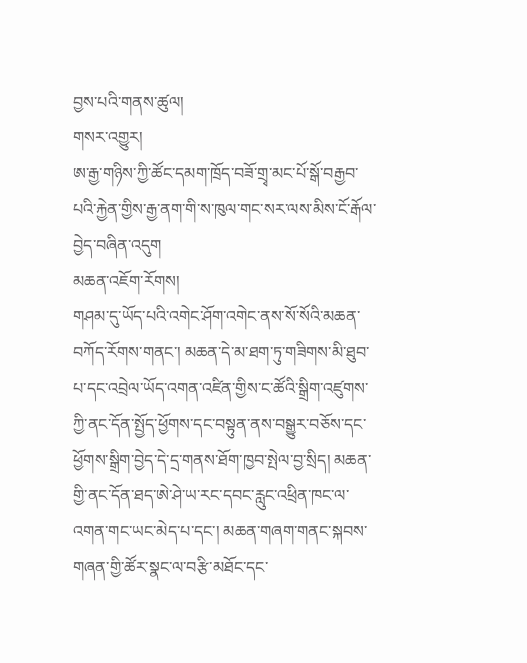བྱས་པའི་གནས་ཚུལ།
གསར་འགྱུར།
ཨ་རྒྱ་གཉིས་ཀྱི་ཚོང་དམག་ཁྲོད་བཟོ་གྲྭ་མང་པོ་སྒོ་བརྒྱབ་པའི་རྐྱེན་གྱིས་རྒྱ་ནག་གི་ས་ཁུལ་གང་སར་ལས་མིས་ངོ་རྒོལ་བྱེད་བཞིན་འདུག
མཆན་འཇོག་རོགས།
གཤམ་དུ་ཡོད་པའི་འགེང་ཤོག་འགེང་ནས་སོ་སོའི་མཆན་བཀོད་རོགས་གནང་། མཆན་དེ་མ་ཐག་ཏུ་གཟིགས་མི་ཐུབ་པ་དང་འབྲེལ་ཡོད་འགན་འཛིན་གྱིས་ང་ཚོའི་སྒྲིག་འཛུགས་ཀྱི་ནང་དོན་སྤྱོད་ཕྱོགས་དང་བསྟུན་ནས་བསྒྱུར་བཅོས་དང་ཕྱོགས་སྒྲིག་བྱེད་དེ་དྲ་གནས་ཐོག་ཁྱབ་སྤེལ་བྱ་སྲིད། མཆན་གྱི་ནང་དོན་ཐད་ཨེ་ཤེ་ཡ་རང་དབང་རླུང་འཕྲིན་ཁང་ལ་འགན་གང་ཡང་མེད་པ་དང་། མཆན་གཞག་གནང་སྐབས་གཞན་གྱི་ཚོར་སྣང་ལ་བརྩི་མཐོང་དང་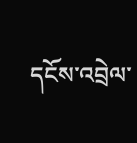དངོས་འབྲེལ་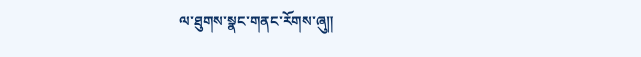ལ་ཐུགས་སྣང་གནང་རོགས་ཞུ༎